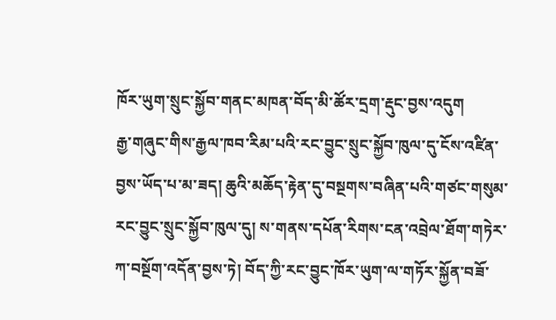ཁོར་ཡུག་སྲུང་སྐྱོབ་གནང་མཁན་བོད་མི་ཚོར་དྲག་རྡུང་བྱས་འདུག
རྒྱ་གཞུང་གིས་རྒྱལ་ཁབ་རིམ་པའི་རང་བྱུང་སྲུང་སྐྱོབ་ཁུལ་དུ་ངོས་འཛིན་བྱས་ཡོད་པ་མ་ཟད། ཆུའི་མཆོད་རྟེན་དུ་བསྔགས་བཞིན་པའི་གཙང་གསུམ་རང་བྱུང་སྲུང་སྐྱོབ་ཁུལ་དུ། ས་གནས་དཔོན་རིགས་ངན་འབྲེལ་ཐོག་གཏེར་ཀ་བསྔོག་འདོན་བྱས་ཏེ། བོད་ཀྱི་རང་བྱུང་ཁོར་ཡུག་ལ་གཏོར་སྐྱོན་བཟོ་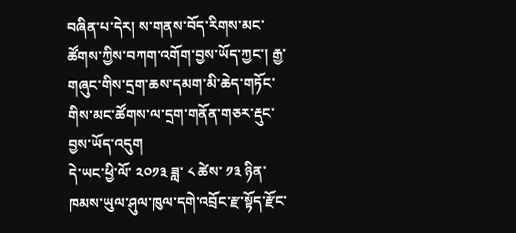བཞིན་པ་དེར། ས་གནས་བོད་རིགས་མང་ཚོགས་ཀྱིས་བཀག་འགོག་བྱས་ཡོད་ཀྱང་། རྒྱ་གཞུང་གིས་དྲག་ཆས་དམག་མི་ཆེད་གཏོང་གིས་མང་ཚོགས་ལ་དྲག་གནོན་གཅར་རྡུང་བྱས་ཡོད་འདུག
དེ་ཡང་ཕྱི་ལོ་ ༢༠༡༣ ཟླ་ ༨ ཚེས་ ༡༣ ཉིན་ཁམས་ཡུལ་ཤུལ་ཁུལ་དགེ་འབྲོང་རྫ་སྟོད་རྫོང་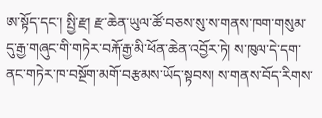ཨ་སྟོད་དང་། སྤྱི་རྫ། རྫ་ཆེན་ཡུལ་ཚོ་བཅས་སུ་ས་གནས་ཁག་གསུམ་དུ་རྒྱ་གཞུང་གི་གཏེར་བརྐོ་རྒྱ་མི་ཕོན་ཆེན་འབྱོར་ཏེ། ས་ཁུལ་དེ་དག་ནང་གཏེར་ཁ་བསྔོག་མགོ་བརྩམས་ཡོད་སྟབས། ས་གནས་བོད་རིགས་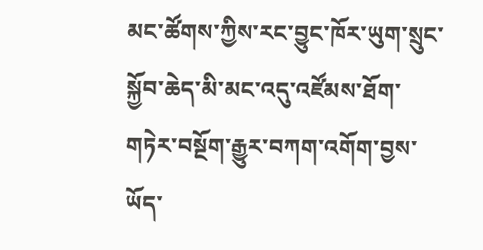མང་ཚོགས་ཀྱིས་རང་བྱུང་ཁོར་ཡུག་སྲུང་སྐྱོབ་ཆེད་མི་མང་འདུ་འཛོམས་ཐོག་གཏེར་བསྔོག་རྒྱུར་བཀག་འགོག་བྱས་ཡོད་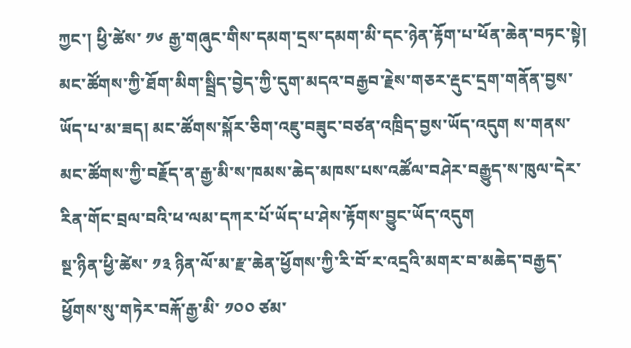ཀྱང་། ཕྱི་ཚེས་ ༡༦ རྒྱ་གཞུང་གིས་དམག་དྲས་དམག་མི་དང་ཉེན་རྟོག་པ་ཕོན་ཆེན་བཏང་སྟེ། མང་ཚོགས་ཀྱི་ཐོག་མིག་སྦྲིད་བྱེད་ཀྱི་དུག་མདའ་བརྒྱབ་རྗེས་གཅར་རྡུང་དྲག་གནོན་བྱས་ཡོད་པ་མ་ཟད། མང་ཚོགས་སྐོར་ཅིག་འཇུ་བཟུང་བཙན་འཁྲིད་བྱས་ཡོད་འདུག ས་གནས་མང་ཚོགས་ཀྱི་བརྗོད་ན་རྒྱ་མི་ས་ཁམས་ཆེད་མཁས་པས་འཚོལ་བཤེར་བརྒྱུད་ས་ཁུལ་དེར་རིན་གོང་བྲལ་བའི་ཕ་ལམ་དཀར་པོ་ཡོད་པ་ཤེས་རྟོགས་བྱུང་ཡོད་འདུག
སྔ་ཉིན་ཕྱི་ཚེས་ ༡༣ ཉིན་ལོ་མ་རྫ་ཆེན་ཕྱོགས་ཀྱི་རི་བོ་ར་འདྲའི་མགར་བ་མཆེད་བརྒྱད་ཕྱོགས་སུ་གཏེར་བརྐོ་རྒྱ་མི་ ༡༠༠ ཙམ་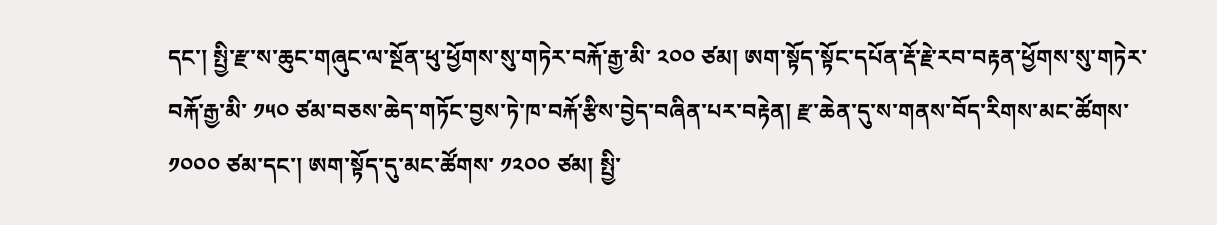དང་། སྤྱི་རྫ་ས་ཆུང་གཞུང་ལ་སྔོན་ཕུ་ཕྱོགས་སུ་གཏེར་བརྐོ་རྒྱ་མི་ ༢༠༠ ཙམ། ཨག་སྟོད་སྟོང་དཔོན་རྡོ་རྗེ་རབ་བརྟན་ཕྱོགས་སུ་གཏེར་བརྐོ་རྒྱ་མི་ ༡༥༠ ཙམ་བཅས་ཆེད་གཏོང་བྱས་ཏེ་ཁ་བརྐོ་རྩིས་བྱེད་བཞིན་པར་བརྟེན། རྫ་ཆེན་དུ་ས་གནས་བོད་རིགས་མང་ཚོགས་ ༡༠༠༠ ཙམ་དང་། ཨག་སྟོད་དུ་མང་ཚོགས་ ༡༢༠༠ ཙམ། སྤྱི་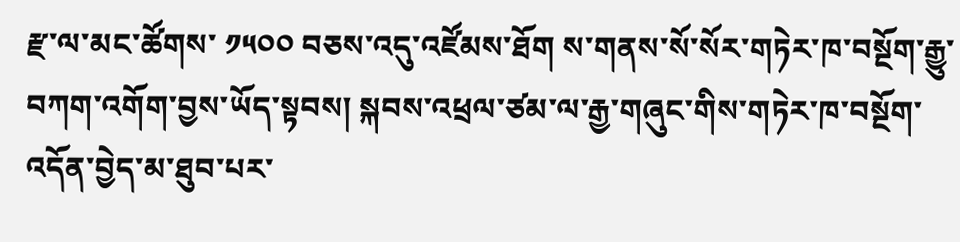རྫ་ལ་མང་ཚོགས་ ༡༥༠༠ བཅས་འདུ་འཛོམས་ཐོག ས་གནས་སོ་སོར་གཏེར་ཁ་བསྔོག་རྒྱུ་བཀག་འགོག་བྱས་ཡོད་སྟབས། སྐབས་འཕྲལ་ཙམ་ལ་རྒྱ་གཞུང་གིས་གཏེར་ཁ་བསྔོག་འདོན་བྱེད་མ་ཐུབ་པར་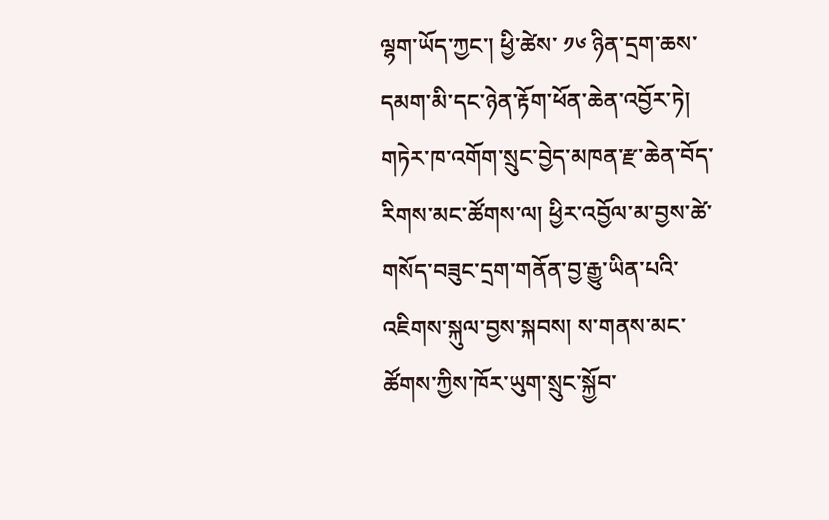ལྷག་ཡོད་ཀྱང་། ཕྱི་ཚེས་ ༡༦ ཉིན་དྲག་ཆས་དམག་མི་དང་ཉེན་རྟོག་ཕོན་ཆེན་འབྱོར་ཏེ། གཏེར་ཁ་འགོག་སྲུང་བྱེད་མཁན་རྫ་ཆེན་བོད་རིགས་མང་ཚོགས་ལ། ཕྱིར་འབྱོལ་མ་བྱས་ཚེ་གསོད་བཟུང་དྲག་གནོན་བྱ་རྒྱུ་ཡིན་པའི་འཇིགས་སྐུལ་བྱས་སྐབས། ས་གནས་མང་ཚོགས་ཀྱིས་ཁོར་ཡུག་སྲུང་སྐྱོབ་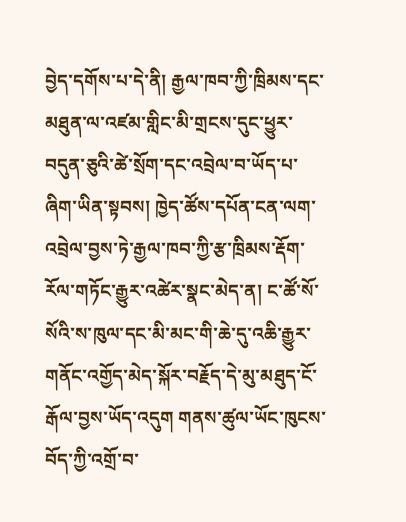བྱེད་དགོས་པ་དེ་ནི། རྒྱལ་ཁབ་ཀྱི་ཁྲིམས་དང་མཐུན་ལ་འཛམ་གླིང་མི་གྲངས་དུང་ཕྱུར་བདུན་ཅུའི་ཚེ་སྲོག་དང་འབྲེལ་བ་ཡོད་པ་ཞིག་ཡིན་སྟབས། ཁྱེད་ཚོས་དཔོན་ངན་ལག་འབྲེལ་བྱས་ཏེ་རྒྱལ་ཁབ་ཀྱི་རྩ་ཁྲིམས་རྡོག་རོལ་གཏོང་རྒྱུར་འཚེར་སྣང་མེད་ན། ང་ཚོ་སོ་སོའི་ས་ཁུལ་དང་མི་མང་གི་ཆེ་དུ་འཆི་རྒྱུར་གནོང་འགྱོད་མེད་སྐོར་བརྗོད་དེ་མུ་མཐུད་ངོ་རྒོལ་བྱས་ཡོད་འདུག གནས་ཚུལ་ཡོང་ཁུངས་བོད་ཀྱི་འགྲོ་བ་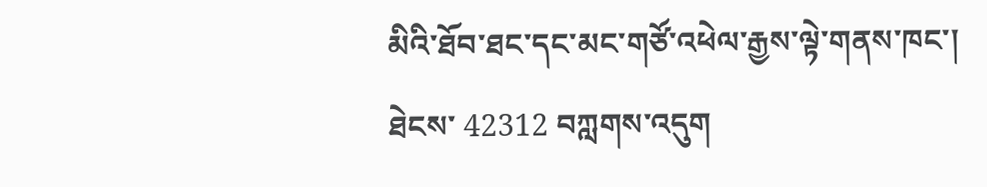མིའི་ཐོབ་ཐང་དང་མང་གཙོ་འཕེལ་རྒྱས་ལྟེ་གནས་ཁང་།
ཐེངས་ 42312 བཀླགས་འདུག